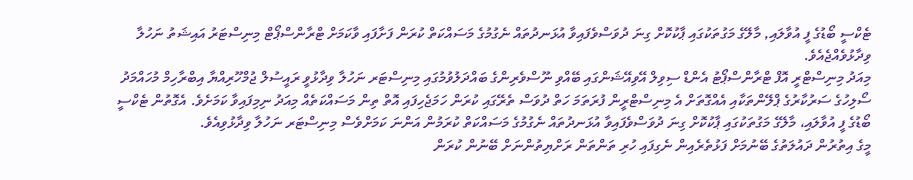ޓެކްސީ ބޯޑުގެ ފީ އުވާލައި, މާލޭގެ މަގުތަކުގައި ޕާކުކޮށް ގިނަ ދުވަސްވެފައިވާ އުޅަނދުތައް ނެގުމުގެ މަސައްކަތް ކުރަން ފަށާފައި ވާކަމަށް ޓްރާންސްޕޯޓް މިނިސްޓަރު އައިޝަތު ނަހުލާ ވިދާޅުވެއްޖެއެވެ.
މިއަދު މިނިސްޓްރީ އޮފް ޓްރާންސްޕޯޓު އެންޑް ސިވިލް އޭވިއޭޝަންގައި ބޭއްވި ނޫސްވެރިންގެ ބައްދަލުވުމުގައި މިނިސްޓަރ ނަހުލާ ވިދާޅުވީ ރައީސުލް ޖުމްހޫރިއްޔާ އިބްރާހިމް މުހައްމަދު ސޯލިހުގެ ސަރުކާރުގެ ޕްލޭންތަކާއި އެއްގޮތަށް އެ މިނިސްޓްރީން ފުރަތަމަ ހަތް ދުވަސް ތެރޭގައި ކުރަން ހަމަޖެހިފައި އޮތް ތިން މަސައްކަތެއް މިއަދު ނިމިފައިވާ ކަމަށެވެ. އެގޮތުން ޓެކްސީ ބޯޑުގެ ފީ އުވާލައި، މާލޭގެ މަގުތަކުގައި ޕާކުކޮށް ގިނަ ދުވަސްވެފައިވާ އުޅަނދުތައް ނެގުމުގެ މަސައްކަތް ކުރަމުން އަންނަ ކަމަށްވެސް މިނިސްޓަރ ނަހުލާ ވިދާޅުވިއެވެ.
މީގެ އިތުރުން ދައުލަތުގެ ބޭނުމަށް ފަޅުތެރެއިން ނެގިފައި ހުރި ތަންތަން ރަށްޔިތުންނަށް ބޭނުން ކުރަން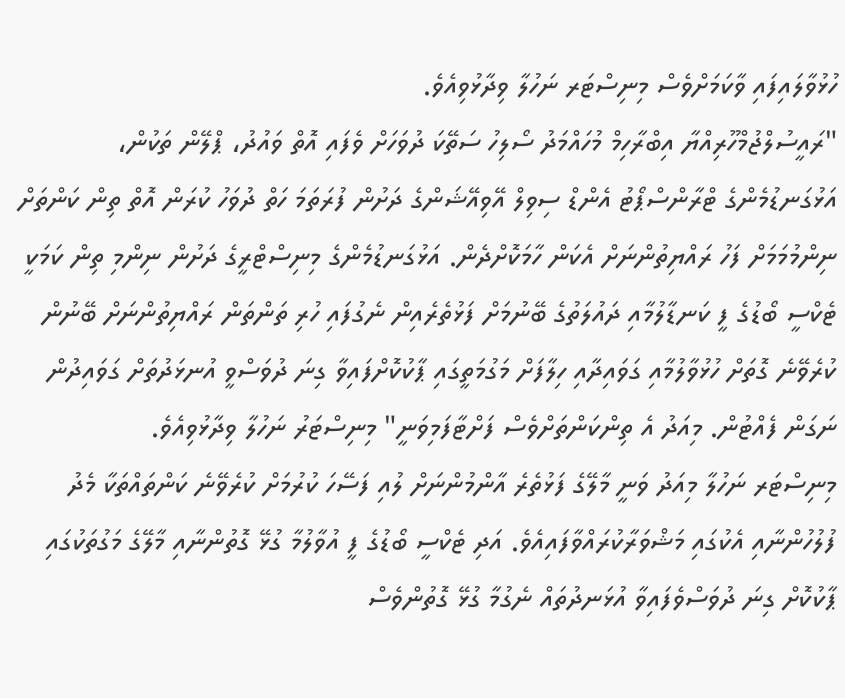ހުޅުވާލައިފައި ވާކަމަށްވެސް މިނިސްޓަރ ނަހުލާ ވިދާޅުވިއެވެ.
"ރައީސުލްޖުމްހޫރިއްޔާ އިބްރާހިމް މުހައްމަދު ސޯލިހު ސަތޭކަ ދުވަހަށް ވެފައި އޮތް ވައުދު، ޕްލޭން ތަކުން، އަޅުގަނޑުމެންގެ ޓްރާންސްޕޯޓު އެންޑް ސިވިލް އޭވިއޭޝަންގެ ދަށުން ފުރަތަމަ ހަތް ދުވަހު ކުރަން އޮތް ތިން ކަންތަށް ނިންމުމަމަށް ފަހު ރައްޔިތުންނަށް އެކަން ހާމަކޮށްދެން. އަޅުގަނޑުމެންގެ މިނިސްޓްރީގެ ދަށުން ނިންމި ތިން ކަމަކީ ޓެކްސީ ބޯޑުގެ ފީ ކަނޑާލުމާއި ދައުލަތުގެ ބޭނުމަށް ފަޅުތެރެއިން ނެގުފައި ހުރި ތަންތަން ރައްޔިތުންނަށް ބޭނުން ކުރެވޭނެ ގޮތަށް ހުޅުވާލުމާއި ގަވައިދާއި ހިލާފަށް މަގުމަތީގައި ޕާކުކޮށްފައިވާ ގިނަ ދުވަސްވީ އުނޅަދުތަށް ގަވައިދުން ނަގަން ފެއްޓުން. މިއަދު އެ ތިންކަންތަށްވެސް ފަށްޓާފަމިވަނީ" މިނިސްޓަރު ނަހުލާ ވިދާޅުވިއެވެ.
މިނިސްޓަރ ނަހުލާ މިއަދު ވަނީ މާލޭގެ ފަޅުތެރެ އާންމުންނަށް ލުއި ފަސޭހަ ކުރުމަށް ކުރެވޭނެ ކަންތައްތަކާ މެދު ފުލުހުންނާއި އެކުގައި މަޝްވަރާކުރައްވާފައިއެވެ. އަދި ޓެކްސީ ބޯޑުގެ ފީ އުވާލުމާ ގުޅޭ ގޮތުންނާއި މާލޭގެ މަގުތަކުގައި ޕާކުކޮށް ގިނަ ދުވަސްވެފައިވާ އުޅަނދުތައް ނެގުމާ ގުޅޭ ގޮތުންވެސް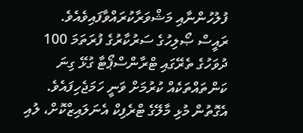ފުލުހުންނާއި މަޝްވަރާކުރައްވާފައިވެއެވެ.
ރައީސް ޞޯލިހުގެ ސަރުކާރުގެ ފުރަތަމަ 100 ދުވަހުގެ ތެރޭގައި ޓްރާންސްޕޯޓާ ގުޅޭ ގިނަ ކަންތައްތަކެއް ކުރުމަށް ވަނީ ހަމަޖެހިފައެވެ.
އެގޮތުން މުޅި މާލޭގެ ޓްރެފިކް އެނަލައިޒްކޮށް، ލުއި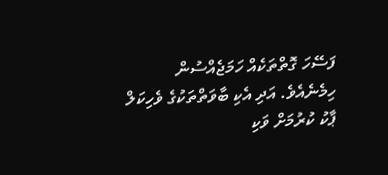ފަސޭހަ ގޮތްތަކެއް ހަމަޖެއްސުން ހިމެނެއެވެ. އަދި އެކި ބާވަތްތަކުގެ ވެހިކަލް ޕާކު ކުރުމަށް ވަކި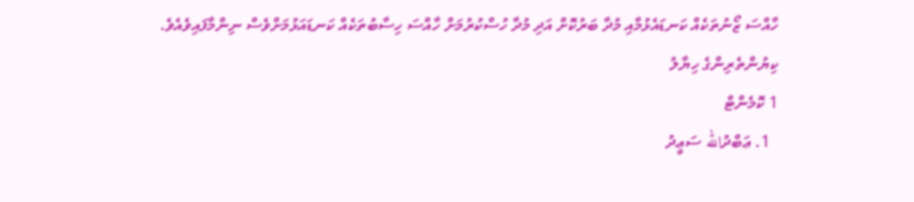ހާއްސަ ޒޯނުތަކެއް ކަނޑައެޅުމާއި މުދާ ބަރުކޮށް އަދި މުދާ ހުސްކުރުމަށް ހާއްސަ ހިސާބުތަކެއް ކަނޑައަޅުމަށްވެސް ނިންމާފައިވެއެވެ.
ކިޔުންތެރިންގެ ހިޔާލު
1 ކޮމެންޓް
  1. ޢަބްދުالله ސަޢީދު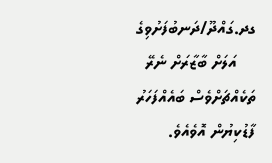ގދ.ގައްދޫ/ދަނބުފަށުވިގެ
    އަލަށް ބާޒާރަށް ނެރޭ ތަކެއްޗަށްވެސް ބައެއްފަހަރު ފާޑުކިޔުން އޮވެއެވެ.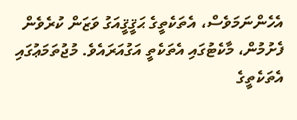އެހެންނަމަވެސް، އެތަކެތީގެ ޙަޤީޤީއަގު ވަޒަން ކުރެވެން ފެށުމުން، މާކެޓުގައި އެތަކެތީ އަގުއަރައެވެ. މުޖުތަމަޢުގައި އެތަކެތީގެ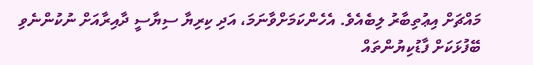މައްޗަށް އިޢުތިބާރު ލިބެއެވެ. އެހެންކަމަށްވާނަމަ، އަދި ކިރިޔާ ސިޔާސީ ދާއިރާއަށް ނުކުންނެވި ބޭފުޅަކަށް ފާޑުކިޔުންތައް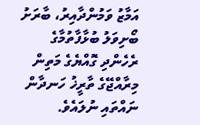އަމާޒު ވަމުންދާއިރު، ބާރަށު ބޯށިވަލު ބުޅާފާތުމާގެ ރެހެންދި ގޮއްޔެގެ މަތިން މިރާއްޖޭގެ ތާރީޚު ހަނދާން ނައްތައި ނުލައެވެ.